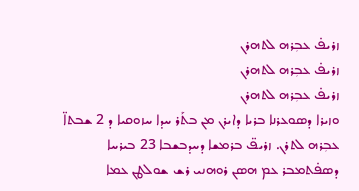ܙܪܝܦ̇ ܥܒܼܪܗ ܠܬܗܪܢ
ܙܪܝܦ̇ ܥܒܼܪܗ ܠܬܗܪܢ
ܙܪܝܦ̇ ܥܒܼܪܗ ܠܬܗܪܢ
ܘܙܝܪܐ ܕܣܘܥܪܢܐ ܒܪܝܐ ܕܐܝܪܢ ܡܢ ܒܬܰܪ ܚܕܐ ܚܙܘܩܝܐ ܕ 2 ܫܒܬܐ̈ ܥܒܼܪܗ ܠܬܪܢ. ܙܪܝܦ̈ ܒܪܡܫܐ ܕܚܕܒܫܒܐ 23 ܒܝܪܚܐ ܕܣܦ̇ܬܡܒܪ ܥܡ ܗܣܢ ܪܘܗܢܝ ܪܫ ܫܘܠܛܢ ܥܡܐ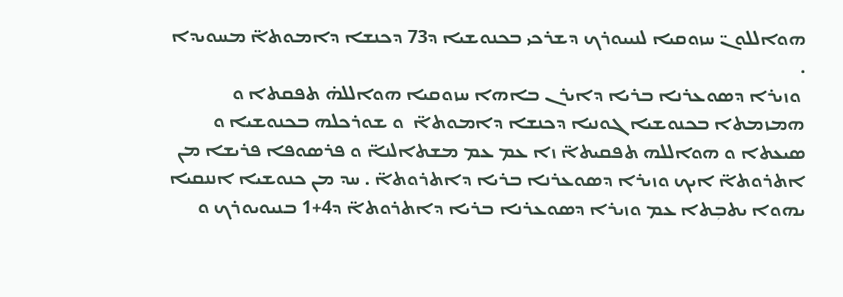ܗܘܐܠܠܘܢ̈ ܚܙܘܩܝܐ ܠܢܝܝܘܪܟ ܕܫܪܟܝ ܒܟܢܘܫܝܐ ܕ73 ܕܟܢܫܐ ܕܐܡܘܬܐ̈ ܡܚܘܝܕܐ .
 ܘܙܝܪܐ ܕܣܘܥܪܢܐ ܒܪܝܐ ܕܐܝܪܢ ܒܐܗܐ ܚܙܘܩܝܐ ܗܘܐܠܠܗ̇ ܬܦܩܬܐ ܘ ܗܡܙܡܬܐ ܒܟܢܘܫܝܐ ܓܘܢܝܐ ܕܟܢܫܐ ܕܐܡܘܬܐ̈  ܘ ܫܘܪܟܠܗ ܒܟܢܘܫܝܐ ܘ ܣܝܥܬܐ ܘ ܗܘܐܠܠܗ ܬܦܩܝܬܐ̈ ܙܐ ܥܡ ܥܡ ܡܫܬܐܠܢܐ̈ ܘ ܦܪܣܘܦܐ ܦܪܝܫܐ ܡܢ ܐܬܪܘܬܐ̈ ܐܝܟ ܘܙܝܪܐ ܕܣܘܥܪܢܐ ܒܪܝܐ ܕܐܬܪܘܬܐ̈ . ܚܕ ܡܢ ܟܢܘܫܝܐ ܐܢܢܩܝܐ ܝܗܘܐ ܝܬܒܼܬܐ ܥܡ ܘܙܝܪܐ ܕܣܘܥܪܢܐ ܒܪܝܐ ܕܐܬܪܘܬܐ̈ ܕ4+1 ܒܢܝܘܝܘܪܟ ܘ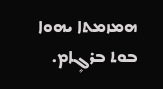ܗܡܙܡܬܐ ܝܗܘܐ ܒܘܬ ܒܪܓܻܐܡ.